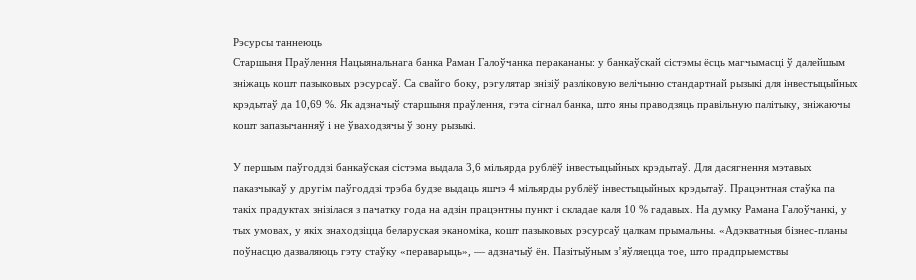Рэсурсы таннеюць
Старшыня Праўлення Нацыянальнага банка Раман Галоўчанка перакананы: у банкаўскай сістэмы ёсць магчымасці ў далейшым зніжаць кошт пазыковых рэсурсаў. Са свайго боку, рэгулятар знізіў разліковую велічыню стандартнай рызыкі для інвестыцыйных крэдытаў да 10,69 %. Як адзначыў старшыня праўлення, гэта сігнал банка, што яны праводзяць правільную палітыку, зніжаючы кошт запазычанняў і не ўваходзячы ў зону рызыкі.

У першым паўгоддзі банкаўская сістэма выдала 3,6 мільярда рублёў інвестыцыйных крэдытаў. Для дасягнення мэтавых паказчыкаў у другім паўгоддзі трэба будзе выдаць яшчэ 4 мільярды рублёў інвестыцыйных крэдытаў. Працэнтная стаўка па такіх прадуктах знізілася з пачатку года на адзін працэнтны пункт і складае каля 10 % гадавых. На думку Рамана Галоўчанкі, у тых умовах, у якіх знаходзіцца беларуская эканоміка, кошт пазыковых рэсурсаў цалкам прымальны. «Адэкватныя бізнес-планы поўнасцю дазваляюць гэту стаўку «пераварыць», — адзначыў ён. Пазітыўным з’яўляецца тое, што прадпрыемствы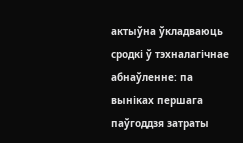актыўна ўкладваюць сродкі ў тэхналагічнае абнаўленне: па выніках першага паўгоддзя затраты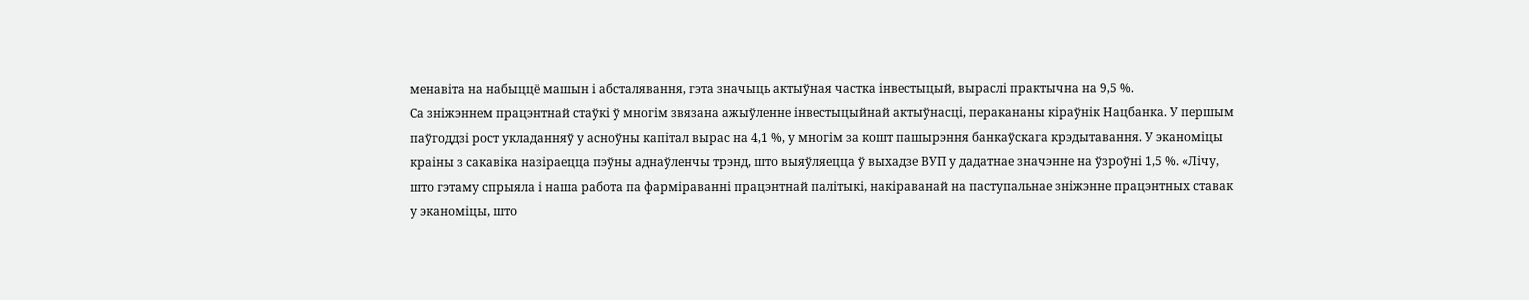менавіта на набыццё машын і абсталявання, гэта значыць актыўная частка інвестыцый, выраслі практычна на 9,5 %.
Са зніжэннем працэнтнай стаўкі ў многім звязана ажыўленне інвестыцыйнай актыўнасці, перакананы кіраўнік Нацбанка. У першым паўгоддзі рост укладанняў у асноўны капітал вырас на 4,1 %, у многім за кошт пашырэння банкаўскага крэдытавання. У эканоміцы краіны з сакавіка назіраецца пэўны аднаўленчы трэнд, што выяўляецца ў выхадзе ВУП у дадатнае значэнне на ўзроўні 1,5 %. «Лічу, што гэтаму спрыяла і наша работа па фарміраванні працэнтнай палітыкі, накіраванай на паступальнае зніжэнне працэнтных ставак у эканоміцы, што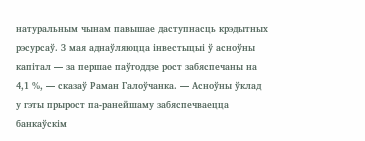натуральным чынам павышае даступнасць крэдытных рэсурсаў. З мая аднаўляюцца інвестыцыі ў асноўны капітал — за першае паўгоддзе рост забяспечаны на 4,1 %, — сказаў Раман Галоўчанка. — Асноўны ўклад у гэты прырост па-ранейшаму забяспечваецца банкаўскім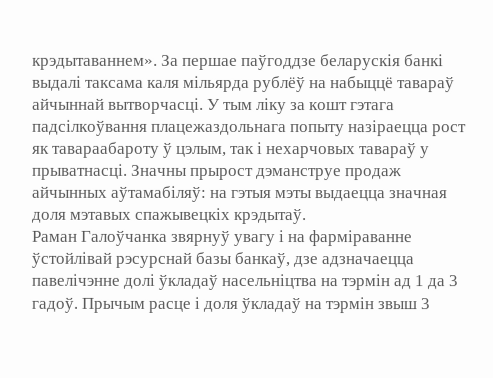крэдытаваннем». За першае паўгоддзе беларускія банкі выдалі таксама каля мільярда рублёў на набыццё тавараў айчыннай вытворчасці. У тым ліку за кошт гэтага падсілкоўвання плацежаздольнага попыту назіраецца рост як тавараабароту ў цэлым, так і нехарчовых тавараў у прыватнасці. Значны прырост дэманструе продаж айчынных аўтамабіляў: на гэтыя мэты выдаецца значная доля мэтавых спажывецкіх крэдытаў.
Раман Галоўчанка звярнуў увагу і на фарміраванне ўстойлівай рэсурснай базы банкаў, дзе адзначаецца павелічэнне долі ўкладаў насельніцтва на тэрмін ад 1 да 3 гадоў. Прычым расце і доля ўкладаў на тэрмін звыш 3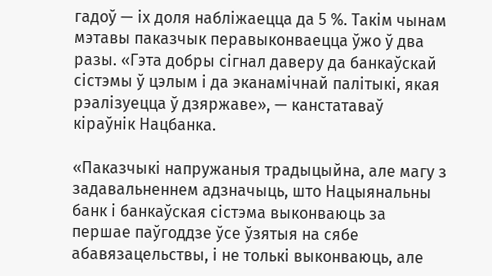гадоў — іх доля набліжаецца да 5 %. Такім чынам мэтавы паказчык перавыконваецца ўжо ў два разы. «Гэта добры сігнал даверу да банкаўскай сістэмы ў цэлым і да эканамічнай палітыкі, якая рэалізуецца ў дзяржаве», — канстатаваў кіраўнік Нацбанка.

«Паказчыкі напружаныя традыцыйна, але магу з задавальненнем адзначыць, што Нацыянальны банк і банкаўская сістэма выконваюць за першае паўгоддзе ўсе ўзятыя на сябе абавязацельствы, і не толькі выконваюць, але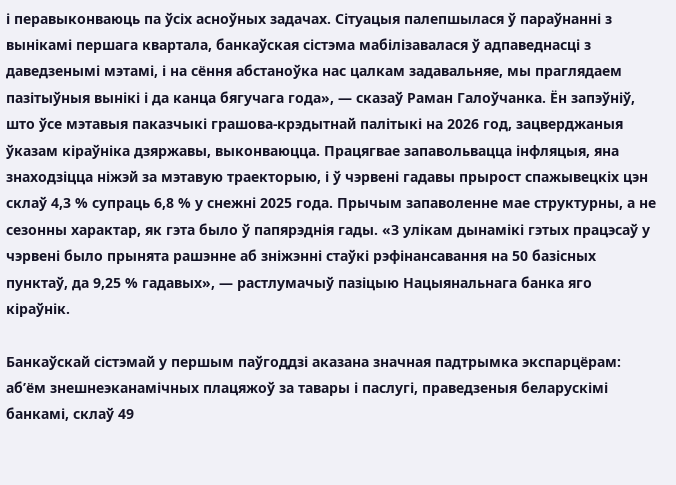і перавыконваюць па ўсіх асноўных задачах. Сітуацыя палепшылася ў параўнанні з вынікамі першага квартала, банкаўская сістэма мабілізавалася ў адпаведнасці з даведзенымі мэтамі, і на сёння абстаноўка нас цалкам задавальняе, мы праглядаем пазітыўныя вынікі і да канца бягучага года», — сказаў Раман Галоўчанка. Ён запэўніў, што ўсе мэтавыя паказчыкі грашова-крэдытнай палітыкі на 2026 год, зацверджаныя ўказам кіраўніка дзяржавы, выконваюцца. Працягвае запавольвацца інфляцыя, яна знаходзіцца ніжэй за мэтавую траекторыю, і ў чэрвені гадавы прырост спажывецкіх цэн склаў 4,3 % супраць 6,8 % у снежні 2025 года. Прычым запаволенне мае структурны, а не сезонны характар, як гэта было ў папярэднія гады. «З улікам дынамікі гэтых працэсаў у чэрвені было прынята рашэнне аб зніжэнні стаўкі рэфінансавання на 50 базісных пунктаў, да 9,25 % гадавых», — растлумачыў пазіцыю Нацыянальнага банка яго кіраўнік.

Банкаўскай сістэмай у першым паўгоддзі аказана значная падтрымка экспарцёрам: аб’ём знешнеэканамічных плацяжоў за тавары і паслугі, праведзеныя беларускімі банкамі, склаў 49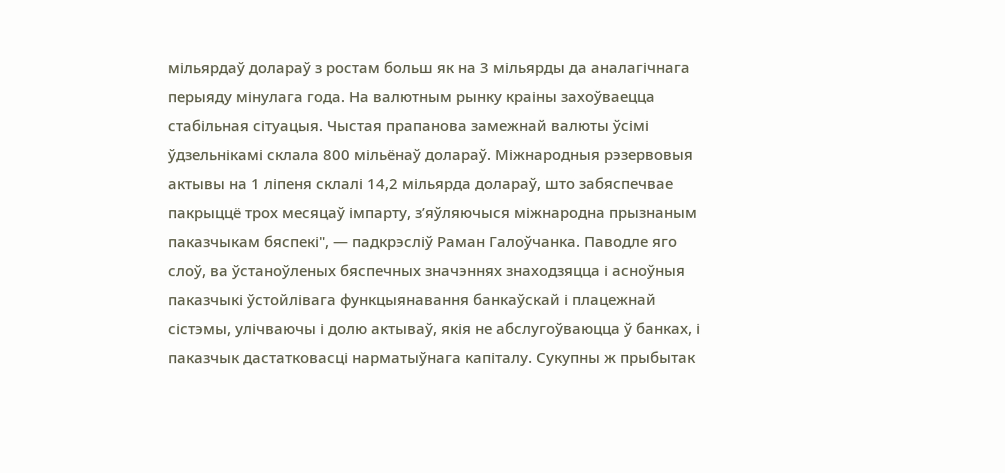мільярдаў долараў з ростам больш як на 3 мільярды да аналагічнага перыяду мінулага года. На валютным рынку краіны захоўваецца стабільная сітуацыя. Чыстая прапанова замежнай валюты ўсімі ўдзельнікамі склала 800 мільёнаў долараў. Міжнародныя рэзервовыя актывы на 1 ліпеня склалі 14,2 мільярда долараў, што забяспечвае пакрыццё трох месяцаў імпарту, з’яўляючыся міжнародна прызнаным паказчыкам бяспекі", — падкрэсліў Раман Галоўчанка. Паводле яго слоў, ва ўстаноўленых бяспечных значэннях знаходзяцца і асноўныя паказчыкі ўстойлівага функцыянавання банкаўскай і плацежнай сістэмы, улічваючы і долю актываў, якія не абслугоўваюцца ў банках, і паказчык дастатковасці нарматыўнага капіталу. Сукупны ж прыбытак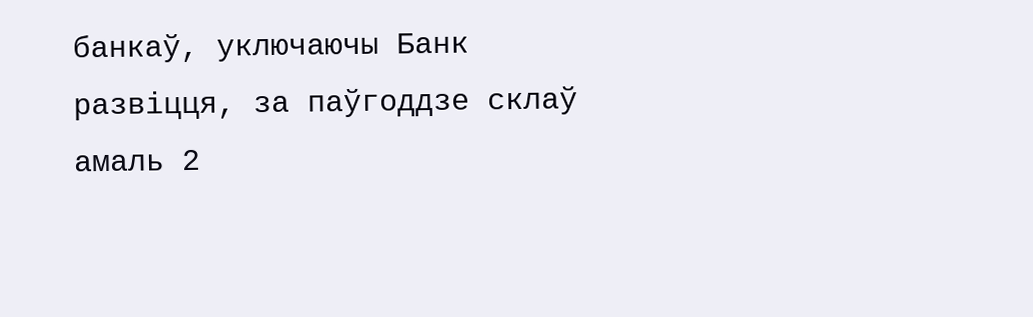банкаў, уключаючы Банк развіцця, за паўгоддзе склаў амаль 2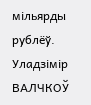мільярды рублёў.
Уладзімір ВАЛЧКОЎ